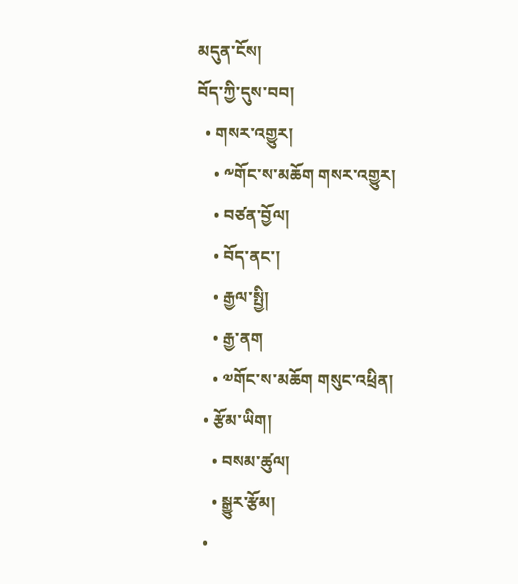མདུན་ངོས།
བོད་ཀྱི་དུས་བབ།
  • གསར་འགྱུར།
    • ༸གོང་ས་མཆོག གསར་འགྱུར།
    • བཙན་བྱོལ།
    • བོད་ནང་།
    • རྒྱལ་སྤྱི།
    • རྒྱ་ནག
    • ༧གོང་ས་མཆོག གསུང་འཕྲིན།
  • རྩོམ་ཡིག།
    • བསམ་ཚུལ།
    • སྒྱུར་རྩོམ།
  •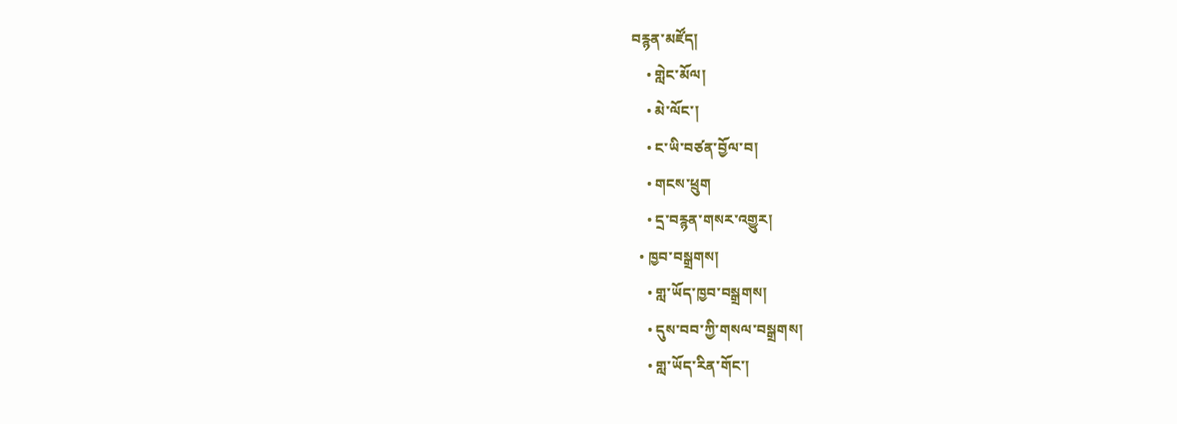བརྙན་མཛོད།
    • གླེང་མོལ།
    • མེ་ལོང་།
    • ང་ཡི་བཙན་བྱོལ་བ།
    • གངས་ཕྲུག
    • དྲ་བརྙན་གསར་འགྱུར།
  • ཁྱབ་བསྒྲགས།
    • གླ་ཡོད་ཁྱབ་བསྒྲགས།
    • དུས་བབ་ཀྱི་གསལ་བསྒྲགས།
    • གླ་ཡོད་རིན་གོང་།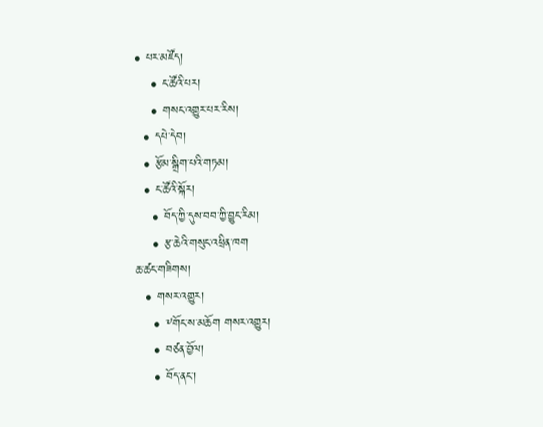• པར་མཛོད།
    • ང་ཚོའི་པར།
    • གསང་འགྱུར་པར་རིས།
  • དཔེ་དེབ།
  • རྩོམ་སྒྲིག་པའི་གཏམ།
  • ང་ཚོའི་སྐོར།
    • བོད་ཀྱི་དུས་བབ་ཀྱི་བྱུང་རིམ།
    • རྩ་ཆེའི་གསུང་འཕྲིན་ཁག
ཆ་ཚང་གཟིགས།
  • གསར་འགྱུར།
    • ༸གོང་ས་མཆོག གསར་འགྱུར།
    • བཙན་བྱོལ།
    • བོད་ནང་།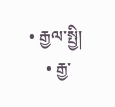• རྒྱལ་སྤྱི།
    • རྒྱ་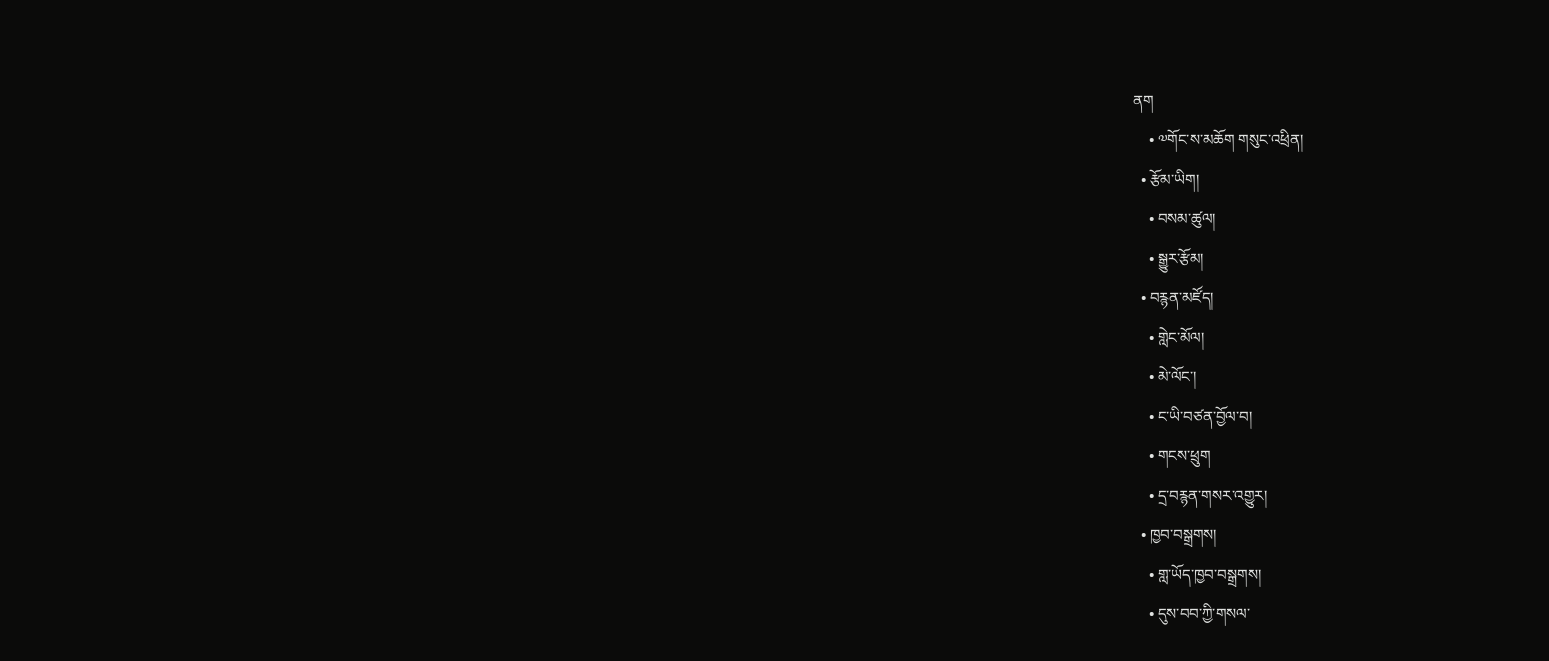ནག
    • ༧གོང་ས་མཆོག གསུང་འཕྲིན།
  • རྩོམ་ཡིག།
    • བསམ་ཚུལ།
    • སྒྱུར་རྩོམ།
  • བརྙན་མཛོད།
    • གླེང་མོལ།
    • མེ་ལོང་།
    • ང་ཡི་བཙན་བྱོལ་བ།
    • གངས་ཕྲུག
    • དྲ་བརྙན་གསར་འགྱུར།
  • ཁྱབ་བསྒྲགས།
    • གླ་ཡོད་ཁྱབ་བསྒྲགས།
    • དུས་བབ་ཀྱི་གསལ་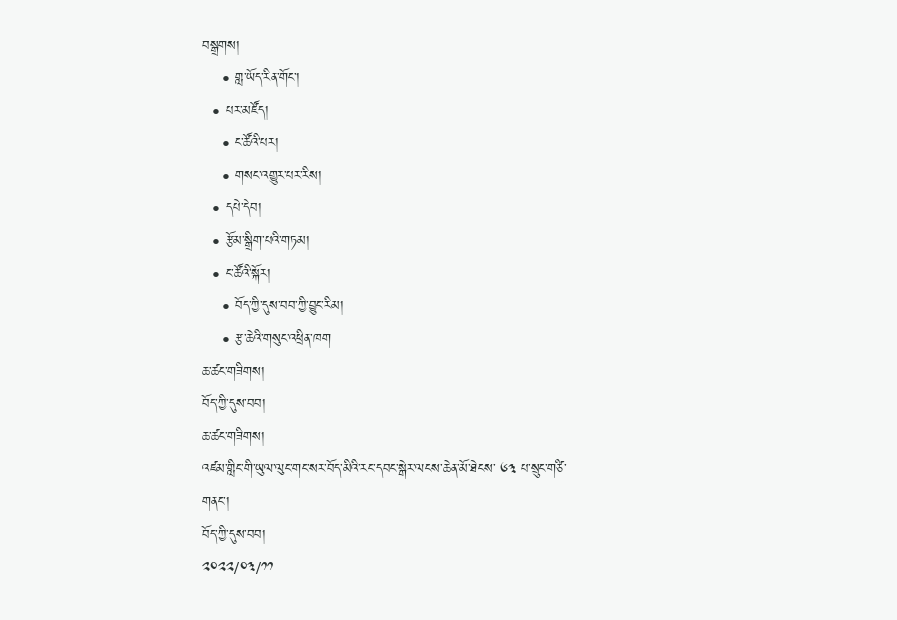བསྒྲགས།
    • གླ་ཡོད་རིན་གོང་།
  • པར་མཛོད།
    • ང་ཚོའི་པར།
    • གསང་འགྱུར་པར་རིས།
  • དཔེ་དེབ།
  • རྩོམ་སྒྲིག་པའི་གཏམ།
  • ང་ཚོའི་སྐོར།
    • བོད་ཀྱི་དུས་བབ་ཀྱི་བྱུང་རིམ།
    • རྩ་ཆེའི་གསུང་འཕྲིན་ཁག
ཆ་ཚང་གཟིགས།
བོད་ཀྱི་དུས་བབ།
ཆ་ཚང་གཟིགས།
འཛམ་གླིང་གི་ཡུལ་ལུང་གང་སར་བོད་མིའི་རང་དབང་སྒེར་ལངས་ཆེན་མོ་ཐེངས་ ༦༣ པ་སྲུང་གཙི་གནང་།
བོད་ཀྱི་དུས་བབ།
༢༠༢༢/༠༣/༡༡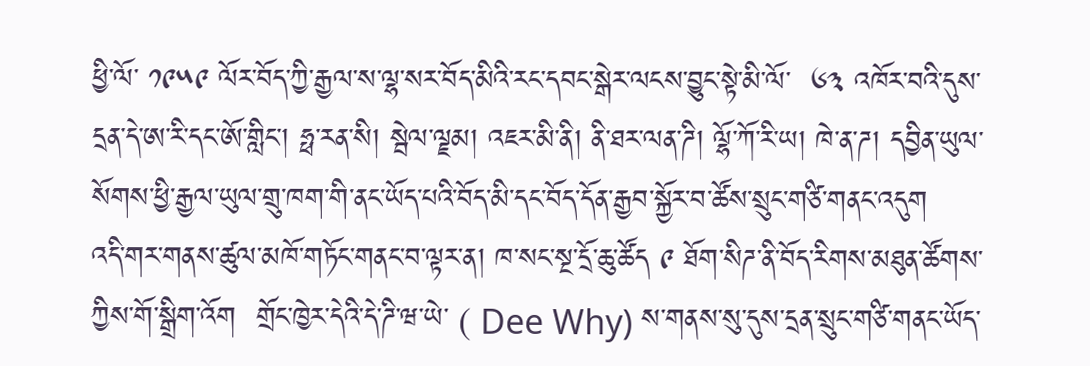ཕྱི་ལོ་ ༡༩༥༩ ལོར་བོད་ཀྱི་རྒྱལ་ས་ལྷ་སར་བོད་མིའི་རང་དབང་སྒེར་ལངས་བྱུང་སྟེ་མི་ལོ་  ༦༣ འཁོར་བའི་དུས་དྲན་དེ་ཨ་རི་དང་ཨོ་གླིང་། ཧྥ་རན་སི། སྦེལ་ལྗམ། འཇར་མི་ནི། ནི་ཐར་ལན་ཌི། ལྷོ་ཀོ་རི་ཡ། ཁེ་ན་ཌ། དབྱིན་ཡུལ་སོགས་ཕྱི་རྒྱལ་ཡུལ་གྲུ་ཁག་གི་ནང་ཡོད་པའི་བོད་མི་དང་བོད་དོན་རྒྱབ་སྐྱོར་བ་ཚོས་སྲུང་གཙི་གནང་འདུག
འདི་གར་གནས་ཚུལ་མཁོ་གཏོང་གནང་བ་ལྟར་ན། ཁ་སང་སྔ་དྲོ་ཆུ་ཚོད ༩ ཐོག་སིཌ་ནི་བོད་རིགས་མཐུན་ཚོགས་ཀྱིས་གོ་སྒྲིག་འོག  གྲོང་ཁྱེར་དེའི་དེ་ཌི་ཝ་ཡེ་ ( Dee Why) ས་གནས་སུ་དུས་དྲན་སྲུང་གཙི་གནང་ཡོད་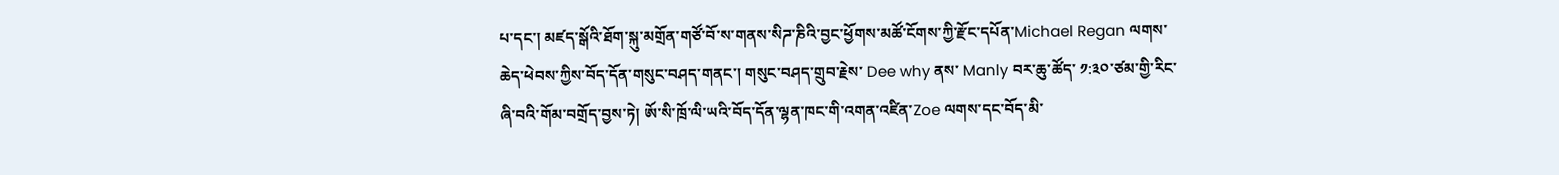པ་དང་། མཛད་སྒོའི་ཐོག་སྐུ་མགྲོན་གཙོ་བོ་ས་གནས་སིཌ་ཎིའི་བྱང་ཕྱོགས་མཚོ་ངོགས་ཀྱི་རྫོང་དཔོན་Michael Regan ལགས་ཆེད་ཕེབས་ཀྱིས་བོད་དོན་གསུང་བཤད་གནང་། གསུང་བཤད་གྲུབ་རྗེས་ Dee why ནས་ Manly བར་ཆུ་ཚོད་ ༡:༣༠་ཙམ་གྱི་རིང་ཞི་བའི་གོམ་བགྲོད་བྱས་ཏེ། ཨོ་སི་ཁྲོ་ལི་ཡའི་བོད་དོན་ལྷན་ཁང་གི་འགན་འཛིན་Zoe ལགས་དང་བོད་མི་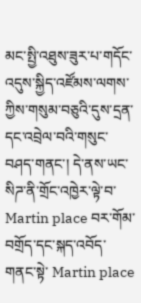མང་སྤྱི་འཐུས་ཟུར་པ་གདོང་འདུས་སྐྱིད་འཛོམས་ལགས་ཀྱིས་གསུམ་བཅུའི་དུས་དྲན་དང་འབྲེལ་བའི་གསུང་བཤད་གནང་། དེ་ནས་ཡང་སིཌ་ནི་གྲོང་འཁྱེར་ལྟེ་བ་ Martin place བར་གོམ་བགྲོད་དང་སྐད་འབོད་གནང་སྟེ་ Martin place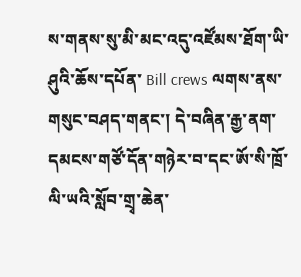ས་གནས་སུ་མི་མང་འདུ་འཛོམས་ཐོག་ཡི་ཤུའི་ཆོས་དཔོན་ Bill crews ལགས་ནས་གསུང་བཤད་གནང་། དེ་བཞིན་རྒྱ་ནག་དམངས་གཙོ་དོན་གཉེར་བ་དང་ཨོ་སི་ཁྲོ་ལི་ཡའི་སློབ་གྲྭ་ཆེན་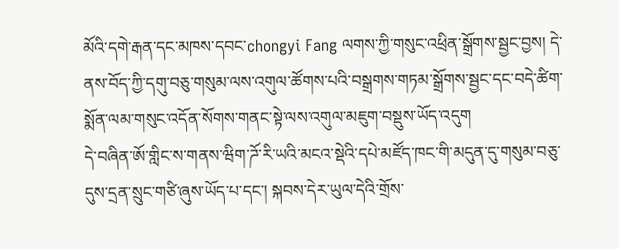མོའི་དགེ་རྒན་དང་མཁས་དབང་chongyi Fang ལགས་ཀྱི་གསུང་འཕྲིན་སྒྲོགས་སྦྱང་བྱས། དེ་ནས་བོད་ཀྱི་དགུ་བཅུ་གསུམ་ལས་འགུལ་ཚོགས་པའི་བསྒྲགས་གཏམ་སྒྲོགས་སྦྱང་དང་བདེ་ཚིག་སྨོན་ལམ་གསུང་འདོན་སོགས་གནང་སྟེ་ལས་འགུལ་མཇུག་བསྡུས་ཡོད་འདུག
དེ་བཞིན་ཨོ་གླིང་ས་གནས་ཝིག་ཌོ་རི་ཡའི་མངའ་སྡེའི་དཔེ་མཛོད་ཁང་གི་མདུན་དུ་གསུམ་བཅུ་དུས་དྲན་སྲུང་གཙི་ཞུས་ཡོད་པ་དང་། སྐབས་དེར་ཡུལ་དེའི་གྲོས་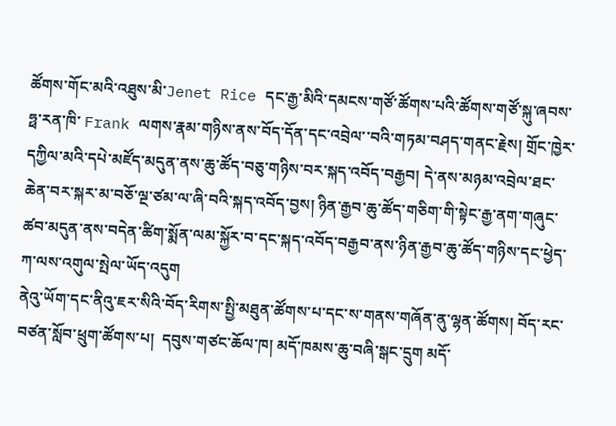ཚོགས་གོང་མའི་འཐུས་མི་Jenet Rice དང་རྒྱ་མིའི་དམངས་གཙོ་ཚོགས་པའི་ཚོགས་གཙོ་སྐུ་ཞབས་ཧྥ་རན་ཁི་ Frank ལགས་རྣམ་གཉིས་ནས་བོད་དོན་དང་འབྲེལ་་བའི་གཏམ་བཤད་གནང་རྗེས། གྲོང་ཁྱེར་དཀྱིལ་མའི་དཔེ་མཛོད་མདུན་ནས་ཆུ་ཚོད་བཅུ་གཉིས་བར་སྐད་འབོད་བརྒྱབ། དེ་ནས་མཉམ་འབྲེལ་ཐང་ཆེན་བར་སྐར་མ་བཅོ་ལྔ་ཙམ་ལ་ཞི་བའི་སྐད་འབོད་བྱས། ཉིན་རྒྱབ་ཆུ་ཚོད་གཅིག་གི་སྟེང་རྒྱ་ནག་གཞུང་ཚབ་མདུན་ནས་བདེན་ཚིག་སྨོན་ལམ་སྐྱོར་བ་དང་སྐད་འབོད་བརྒྱབ་ནས་ཉིན་རྒྱབ་ཆུ་ཚོད་གཉིས་དང་ཕྱེད་ཀ་ལས་འགུལ་སྤེལ་ཡོད་འདུག
ནེའུ་ཡོག་དང་ནིའུ་ཇར་སིའི་བོད་རིགས་སྤྱི་མཐུན་ཚོགས་པ་དང་ས་གནས་གཞོན་ནུ་ལྷན་ཚོགས། བོད་རང་བཙན་སློབ་ཕྲུག་ཚོགས་པ།  དབུས་གཙང་ཆོལ་ཁ། མདོ་ཁམས་ཆུ་བཞི་སྒང་དྲུག མདོ་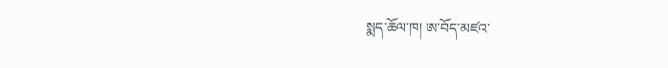སྨད་ཆོལ་ཁ། ཨ་བོད་མཛའ་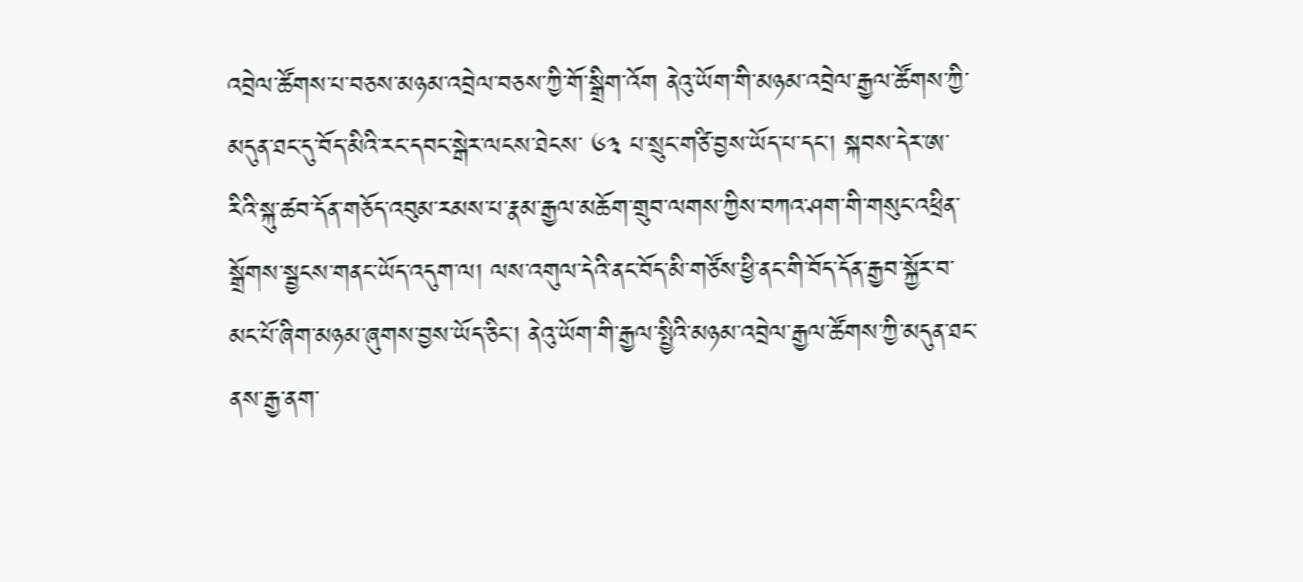འབྲེལ་ཚོགས་པ་བཅས་མཉམ་འབྲེལ་བཅས་ཀྱི་གོ་སྒྲིག་འོག ནེའུ་ཡོག་གི་མཉམ་འབྲེལ་རྒྱལ་ཚོགས་ཀྱི་མདུན་ཐང་དུ་བོད་མིའི་རང་དབང་སྒེར་ལངས་ཐེངས་ ༦༣ པ་སྲུང་གཙི་བྱས་ཡོད་པ་དང་། སྐབས་དེར་ཨ་རིའི་སྐུ་ཚབ་དོན་གཅོད་འབུམ་རམས་པ་རྣམ་རྒྱལ་མཆོག་གྲུབ་ལགས་ཀྱིས་བཀའ་ཤག་གི་གསུང་འཕྲིན་སྒྲོགས་སྦྱངས་གནང་ཡོད་འདུག་ལ། ལས་འགུལ་དེའི་ནང་བོད་མི་གཙོས་ཕྱི་ནང་གི་བོད་དོན་རྒྱབ་སྐྱོར་བ་མང་པོ་ཞིག་མཉམ་ཞུགས་བྱས་ཡོད་ཅིང་། ནེའུ་ཡོག་གི་རྒྱལ་སྤྱིའི་མཉམ་འབྲེལ་རྒྱལ་ཚོགས་ཀྱི་མདུན་ཐང་ནས་རྒྱ་ནག་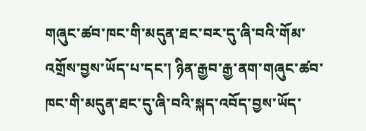གཞུང་ཚབ་ཁང་གི་མདུན་ཐང་བར་དུ་ཞི་བའི་གོམ་འགྲོས་བྱས་ཡོད་པ་དང་། ཉིན་རྒྱབ་རྒྱ་ནག་གཞུང་ཚབ་ཁང་གི་མདུན་ཐང་དུ་ཞི་བའི་སྐད་འབོད་བྱས་ཡོད་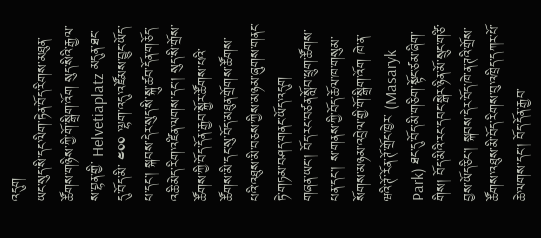འདུག
ཡང་སུད་སི་དང་ལིག་ཏེན་བོད་རིགས་མཐུན་ཚོགས་གཉིས་ཀྱི་གོ་སྒྲིག་འོག སུད་སིའི་རྒྱལ་ས་བྷན་གྱི་ Helvetiaplatz མདུན་ཐང་དུ་བོད་མི་ ༤༠༠ ་ལྷག་འདུ་འཛོམས་བྱུང་ཡོད་པ་དང་། སྐབས་དེར་སུད་སི་སྐུ་ཚབ་དོན་གཅོད་འཆི་མེད་རིག་འཛིན་ལགས་དང་། སུད་སི་གྲོས་ཚོགས་ཀྱི་བོད་དོན་རྒྱབ་སྐྱོར་ཚོགས་པའི་ཚོགས་མི་དང་སུ་བོད་མཐུན་གྲོགས་ཚོགས་པའི་འཐུས་མི་བཅས་ཀྱིས་མཉམ་ཞུགས་གནང་ཏེ་གཏམ་བཤད་གནང་ཡོད་འདུག
གཞན་ཡང་། བོད་རང་བཙན་སློབ་ཕྲུག་ཚོགས་པན་དང་། ས་གནས་ཀྱི་བོད་ཆོལ་ཁ་གསུམ་སོགས་མཉམ་འབྲེལ་གྱི་གོ་སྒྲིག་འོག ཁེ་ན་ཝའི་ཊོ་རོན་ཊོ་གྲོང་ཁྱེར་ (Masaryk Park) ཐང་དུ་བོད་མི་གཅིག་སྟོང་ཙམ་ཞིག་གིས། བོད་མིའི་རང་དབང་སྒེར་ཉིན་མོ་སྲུང་གཙི་བྱས་ཡོད་ཅིང་། སྐབས་དེར་བོད་ཁེ་ན་ཊའི་གྲོས་ཚོགས་འཐུས་མི་བོད་རིགས་བུ་འཁྲིད་དཀར་པོ་ཆེ་ལགས་དང་། བོད་དོན་རྒྱབ་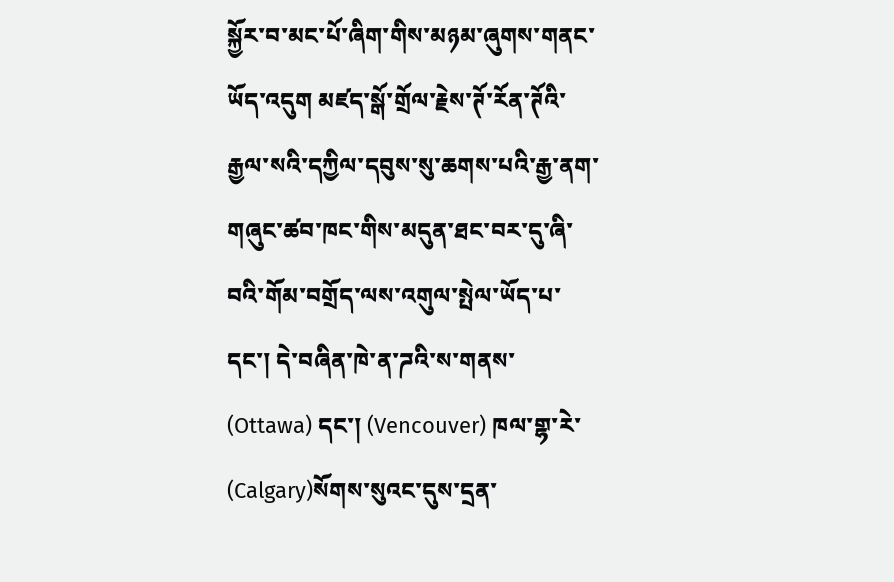སྐྱོར་བ་མང་པོ་ཞིག་གིས་མཉམ་ཞུགས་གནང་ཡོད་འདུག མཛད་སྒོ་གྲོལ་རྗེས་ཊོ་རོན་ཊོའི་རྒྱལ་སའི་དཀྱིལ་དབུས་སུ་ཆགས་པའི་རྒྱ་ནག་གཞུང་ཚབ་ཁང་གིས་མདུན་ཐང་བར་དུ་ཞི་བའི་གོམ་བགྲོད་ལས་འགུལ་སྤེལ་ཡོད་པ་དང་། དེ་བཞིན་ཁེ་ན་ཌའི་ས་གནས་ (Ottawa) དང་། (Vencouver) ཁལ་གྷ་རེ་ (Calgary)སོགས་སུའང་དུས་དྲན་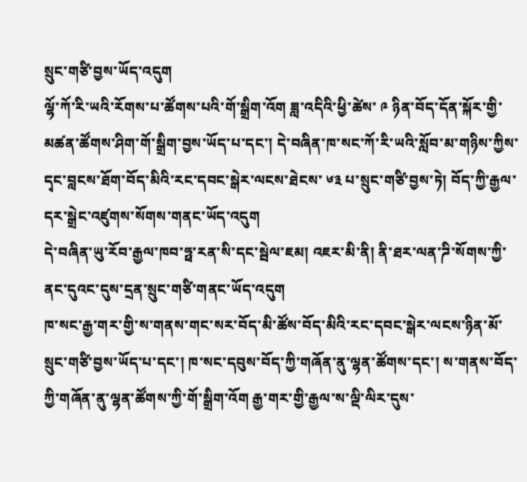སྲུང་གཙི་བྱས་ཡོད་འདུག
ལྷོ་ཀོ་རི་ཡའི་རོགས་པ་ཚོགས་པའི་གོ་སྒྲིག་འོག ཟླ་འདིའི་ཕྱི་ཚེས་ ༩ ཉིན་བོད་དོན་སྐོར་གྱི་མཚན་ཚོགས་ཤིག་གོ་སྒྲིག་བྱས་ཡོད་པ་དང་། དེ་བཞིན་ཁ་སང་ཀོ་རི་ཡའི་སློབ་མ་གཉིས་ཀྱིས་དྭང་བླངས་ཐོག་བོད་མིའི་རང་དབང་སྒེར་ལངས་ཐེངས་ ༦༣ པ་སྲུང་གཙི་བྱས་ཏེ། བོད་ཀྱི་རྒྱལ་དར་སྒྲེང་འཛུགས་སོགས་གནང་ཡོད་འདུག
དེ་བཞིན་ཡུ་རོབ་རྒྱལ་ཁབ་ཧྥ་རན་སི་དང་སྦེལ་ཇམ། འཇར་མི་ནི། ནི་ཐར་ལན་ཌི་སོགས་ཀྱི་ནང་དུའང་དུས་དྲན་སྲུང་གཙི་གནང་ཡོད་འདུག
ཁ་སང་རྒྱ་གར་གྱི་ས་གནས་གང་སར་བོད་མི་ཚོས་བོད་མིའི་རང་དབང་སྒེར་ལངས་ཉིན་མོ་སྲུང་གཙི་བྱས་ཡོད་པ་དང་། ཁ་སང་དབུས་བོད་ཀྱི་གཞོན་ནུ་ལྷན་ཚོགས་དང་། ས་གནས་བོད་ཀྱི་གཞོན་ནུ་ལྷན་ཚོགས་ཀྱི་གོ་སྒྲིག་འོག རྒྱ་གར་གྱི་རྒྱལ་ས་ལྡི་ལིར་དུས་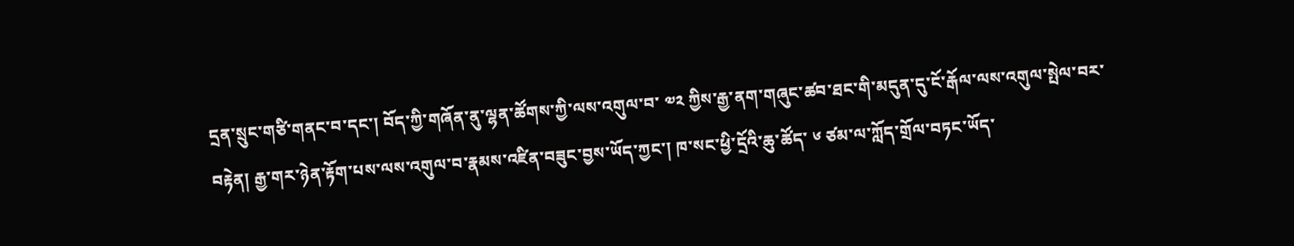དྲན་སྲུང་གཙི་གནང་བ་དང་། བོད་ཀྱི་གཞོན་ནུ་ལྷན་ཚོགས་ཀྱི་ལས་འགུལ་བ་ ༧༢ ཀྱིས་རྒྱ་ནག་གཞུང་ཚབ་ཐང་གི་མདུན་དུ་ངོ་རྒོལ་ལས་འགུལ་སྤེལ་བར་བརྟེན། རྒྱ་གར་ཉེན་རྟོག་པས་ལས་འགུལ་བ་རྣམས་འཛིན་བཟུང་བྱས་ཡོད་ཀྱང་། ཁ་སང་ཕྱི་དྲོའི་ཆུ་ཚོད་ ༦ ཙམ་ལ་ཀློད་གྲོལ་བཏང་ཡོད་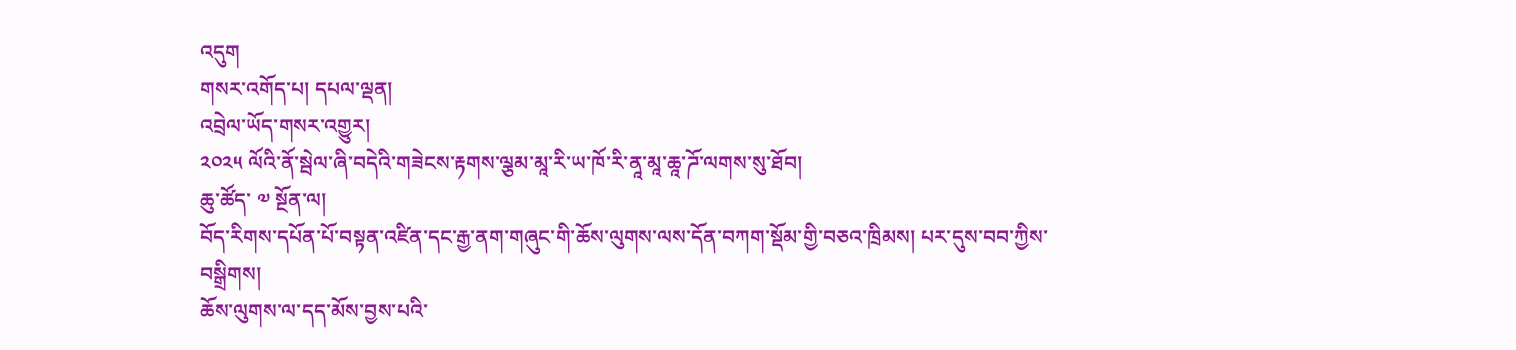འདུག
གསར་འགོད་པ། དཔལ་ལྡན།
འབྲེལ་ཡོད་གསར་འགྱུར།
༢༠༢༥ ལོའི་ནོ་སྦེལ་ཞི་བདེའི་གཟེངས་རྟགས་ལྕམ་མཱ་རི་ཡ་ཁོ་རི་ནཱ་མཱ་ཆཱ་ཌོ་ལགས་སུ་ཐོབ།
ཆུ་ཚོད་ ༧ སྔོན་ལ།
བོད་རིགས་དཔོན་པོ་བསྟན་འཛིན་དང་རྒྱ་ནག་གཞུང་གི་ཆོས་ལུགས་ལས་དོན་བཀག་སྡོམ་གྱི་བཅའ་ཁྲིམས། པར་དུས་བབ་ཀྱིས་བསྒྲིགས།
ཆོས་ལུགས་ལ་དད་མོས་བྱས་པའི་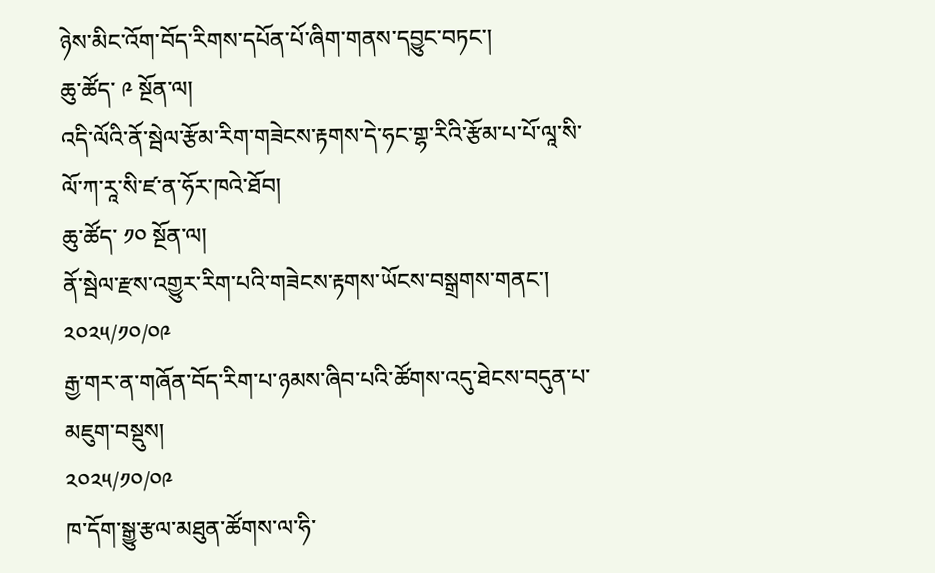ཉེས་མིང་འོག་བོད་རིགས་དཔོན་པོ་ཞིག་གནས་དབྱུང་བཏང་།
ཆུ་ཚོད་ ༩ སྔོན་ལ།
འདི་ལོའི་ནོ་སྦེལ་རྩོམ་རིག་གཟེངས་རྟགས་དེ་ཧང་གྷ་རིའི་རྩོམ་པ་པོ་ལཱ་སི་ལོ་ཀ་རཱ་སི་ཛ་ན་ཧོར་ཁའེ་ཐོབ།
ཆུ་ཚོད་ ༡༠ སྔོན་ལ།
ནོ་སྦེལ་རྫས་འགྱུར་རིག་པའི་གཟེངས་རྟགས་ཡོངས་བསྒྲགས་གནང་།
༢༠༢༥/༡༠/༠༩
རྒྱ་གར་ན་གཞོན་བོད་རིག་པ་ཉམས་ཞིབ་པའི་ཚོགས་འདུ་ཐེངས་བདུན་པ་མཇུག་བསྡུས།
༢༠༢༥/༡༠/༠༩
ཁ་དོག་སྒྱུ་རྩལ་མཐུན་ཚོགས་ལ་ཧི་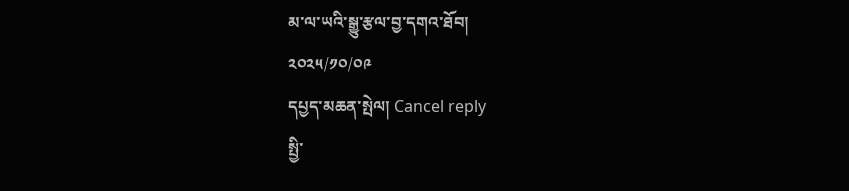མ་ལ་ཡའི་སྒྱུ་རྩལ་བྱ་དགའ་ཐོབ།
༢༠༢༥/༡༠/༠༩
དཔྱད་མཆན་སྤེལ། Cancel reply
སྤྱི་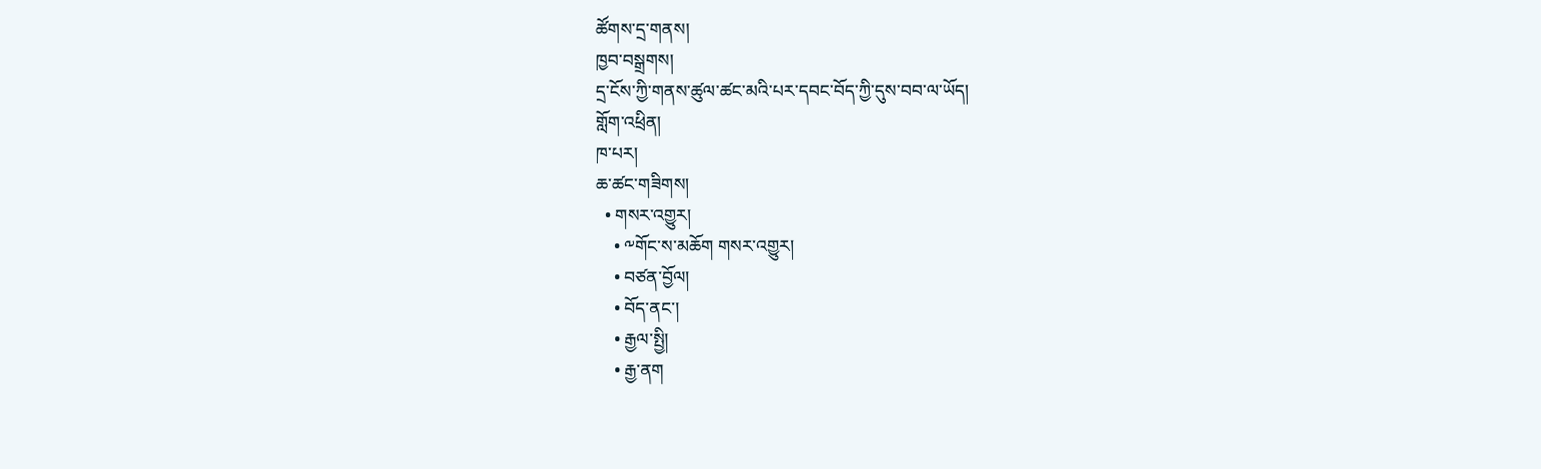ཚོགས་དྲ་གནས།
ཁྱབ་བསྒྲགས།
དྲ་ངོས་ཀྱི་གནས་ཚུལ་ཚང་མའི་པར་དབང་བོད་ཀྱི་དུས་བབ་ལ་ཡོད།
གློག་འཕྲིན།
ཁ་པར།
ཆ་ཚང་གཟིགས།
  • གསར་འགྱུར།
    • ༸གོང་ས་མཆོག གསར་འགྱུར།
    • བཙན་བྱོལ།
    • བོད་ནང་།
    • རྒྱལ་སྤྱི།
    • རྒྱ་ནག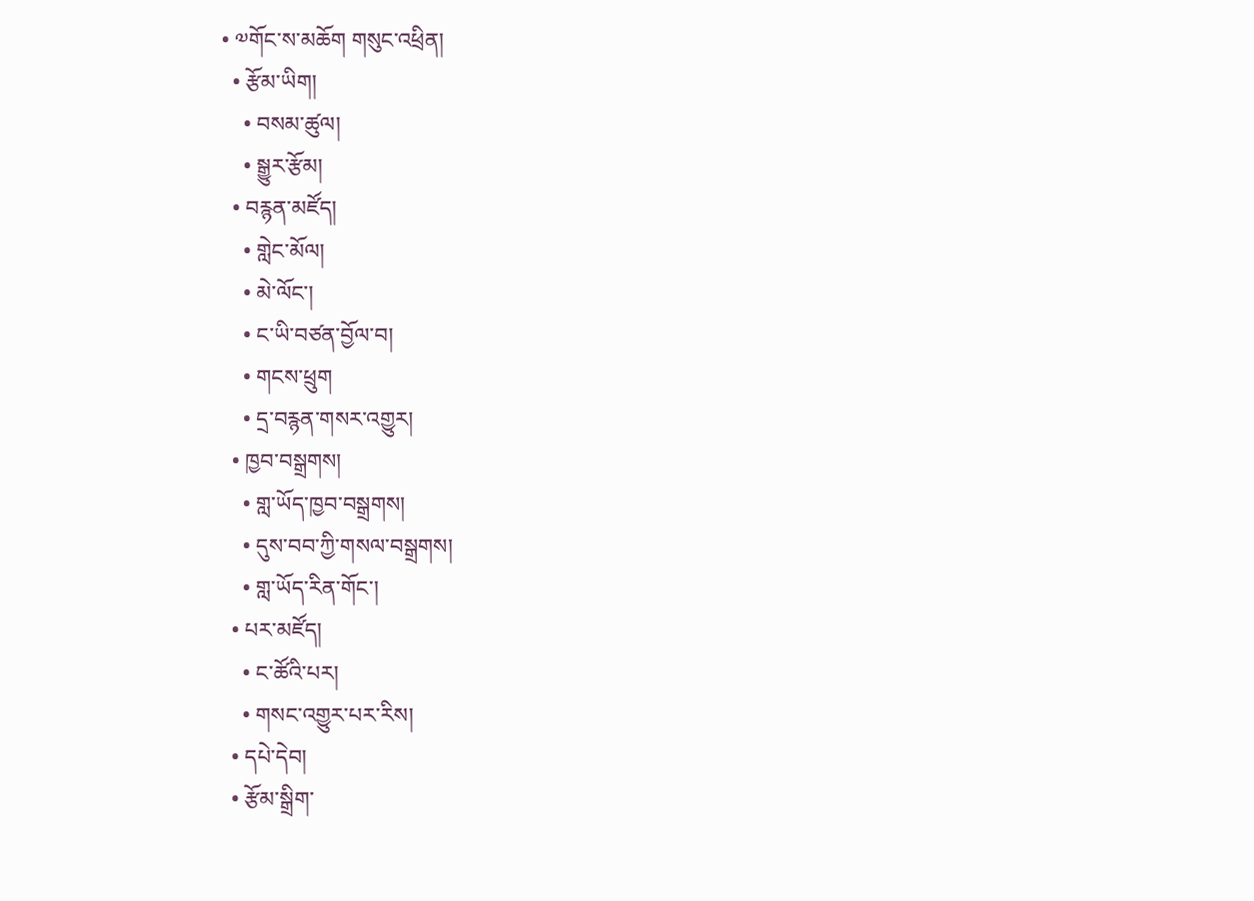• ༧གོང་ས་མཆོག གསུང་འཕྲིན།
  • རྩོམ་ཡིག།
    • བསམ་ཚུལ།
    • སྒྱུར་རྩོམ།
  • བརྙན་མཛོད།
    • གླེང་མོལ།
    • མེ་ལོང་།
    • ང་ཡི་བཙན་བྱོལ་བ།
    • གངས་ཕྲུག
    • དྲ་བརྙན་གསར་འགྱུར།
  • ཁྱབ་བསྒྲགས།
    • གླ་ཡོད་ཁྱབ་བསྒྲགས།
    • དུས་བབ་ཀྱི་གསལ་བསྒྲགས།
    • གླ་ཡོད་རིན་གོང་།
  • པར་མཛོད།
    • ང་ཚོའི་པར།
    • གསང་འགྱུར་པར་རིས།
  • དཔེ་དེབ།
  • རྩོམ་སྒྲིག་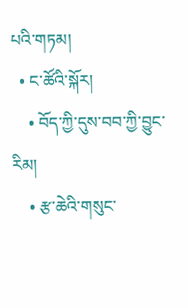པའི་གཏམ།
  • ང་ཚོའི་སྐོར།
    • བོད་ཀྱི་དུས་བབ་ཀྱི་བྱུང་རིམ།
    • རྩ་ཆེའི་གསུང་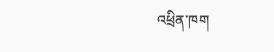འཕྲིན་ཁག